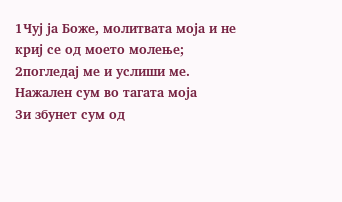1Чуј ја Боже, молитвата моја и не криј се од моето молење;
2погледај ме и услиши ме. Нажален сум во тагата моја
3и збунет сум од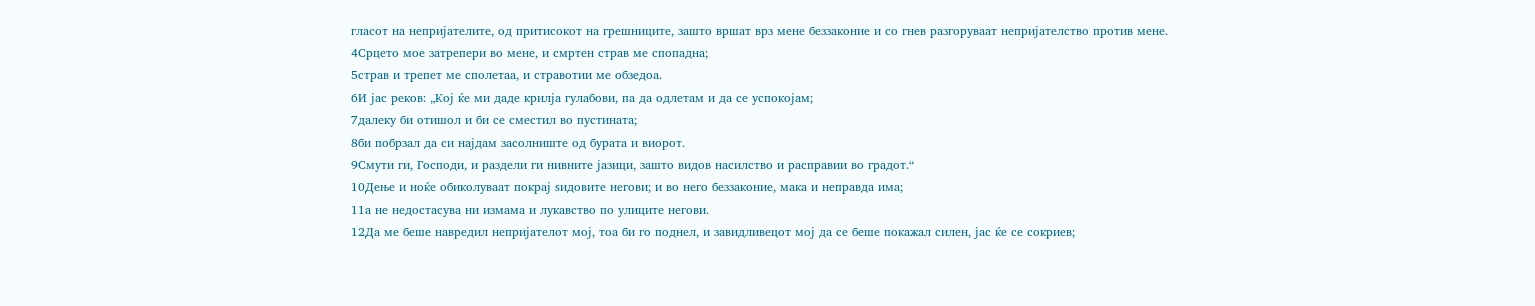гласот на непријателите, од притисокот на грешниците, зашто вршат врз мене беззаконие и со гнев разгоруваат непријателство против мене.
4Срцето мое затрепери во мене, и смртен страв ме спопадна;
5страв и трепет ме сполетаа, и стравотии ме обзедоа.
6И јас реков: „Кој ќе ми даде крилја гулабови, па да одлетам и да се успокојам;
7далеку би отишол и би се сместил во пустината;
8би побрзал да си најдам засолниште од бурата и виорот.
9Смути ги, Господи, и раздели ги нивните јазици, зашто видов насилство и расправии во градот.“
10Дење и ноќе обиколуваат покрај ѕидовите негови; и во него беззаконие, мака и неправда има;
11а не недостасува ни измама и лукавство по улиците негови.
12Да ме беше навредил непријателот мој, тоа би го поднел, и завидливецот мој да се беше покажал силен, јас ќе се сокриев;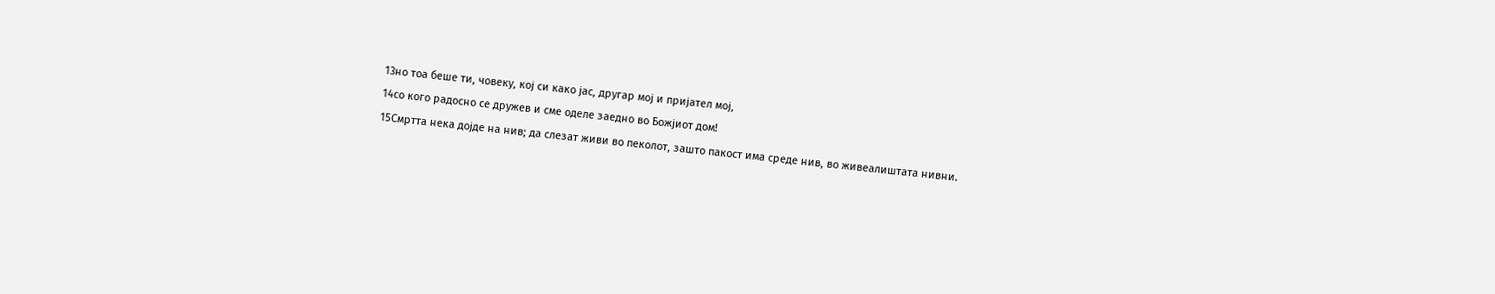13но тоа беше ти, човеку, кој си како јас, другар мој и пријател мој,
14со кого радосно се дружев и сме оделе заедно во Божјиот дом!
15Смртта нека дојде на нив; да слезат живи во пеколот, зашто пакост има среде нив, во живеалиштата нивни.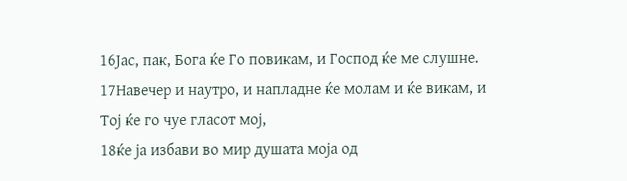16Јас, пак, Бога ќе Го повикам, и Господ ќе ме слушне.
17Навечер и наутро, и напладне ќе молам и ќе викам, и Тој ќе го чуе гласот мој,
18ќе ја избави во мир душата моја од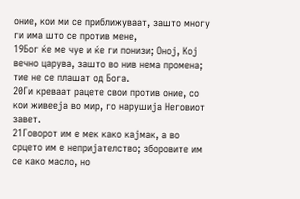оние, кои ми се приближуваат, зашто многу ги има што се против мене,
19Бог ќе ме чуе и ќе ги понизи; Оној, Кој вечно царува, зашто во нив нема промена; тие не се плашат од Бога.
20Ги креваат рацете свои против оние, со кои живееја во мир, го нарушија Неговиот завет.
21Говорот им е мек како кајмак, а во срцето им е непријателство; зборовите им се како масло, но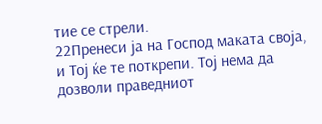тие се стрели.
22Пренеси ја на Господ маката своја, и Тој ќе те поткрепи. Тој нема да дозволи праведниот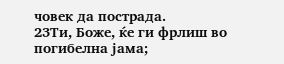човек да пострада.
23Ти, Боже, ќе ги фрлиш во погибелна јама;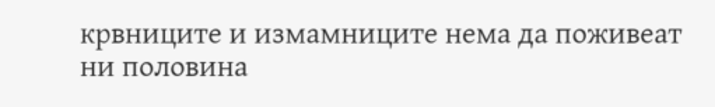крвниците и измамниците нема да поживеат ни половина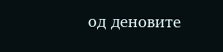од деновите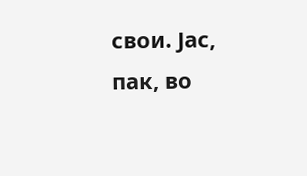свои. Јас, пак, во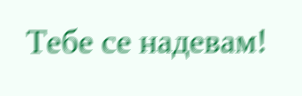Тебе се надевам!